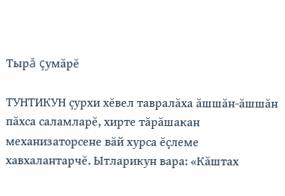Тырă çумăрĕ

ТУНТИКУН çурхи хĕвел тавралăха ăшшăн-ăшшăн пăхса саламларĕ, хирте тăрăшакан механизаторсене вăй хурса ĕçлеме хавхалантарчĕ. Ытларикун вара: «Кăштах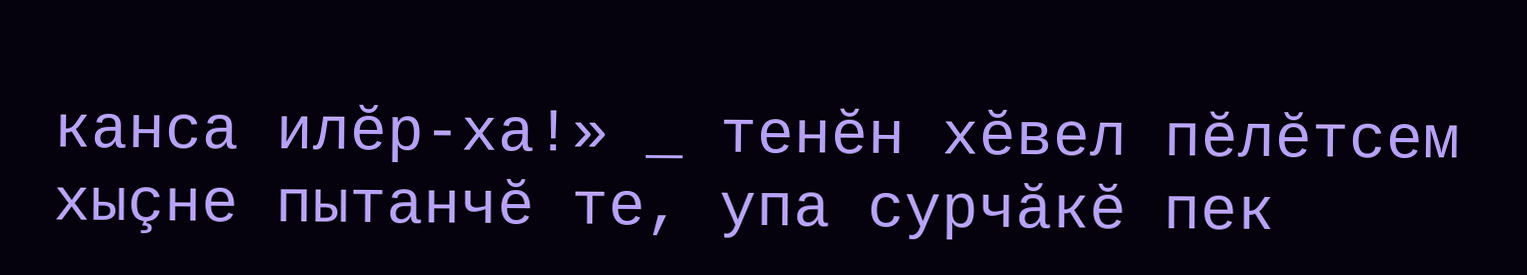канса илĕр-ха!» _ тенĕн хĕвел пĕлĕтсем хыçне пытанчĕ те, упа сурчăкĕ пек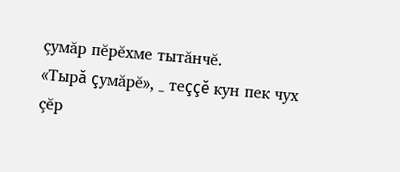çумăр пĕрĕхме тытăнчĕ.
«Тырă çумăрĕ», _ теççĕ кун пек чух çĕр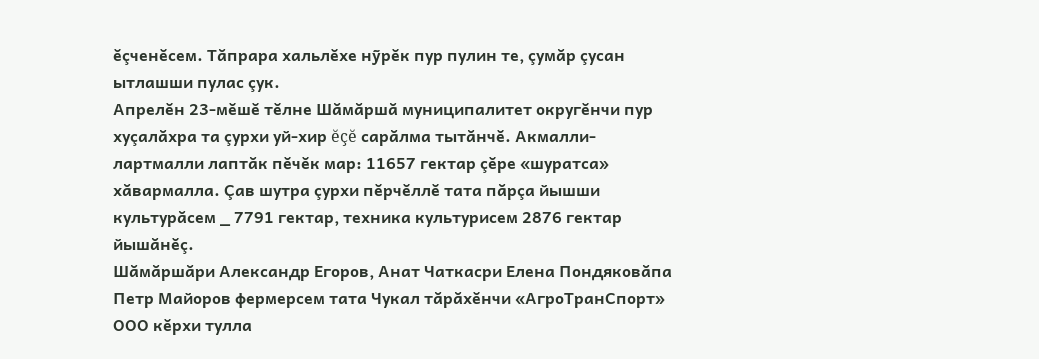ĕçченĕсем. Тăпрара хальлĕхе нỹрĕк пур пулин те, çумăр çусан ытлашши пулас çук.
Апрелĕн 23-мĕшĕ тĕлне Шăмăршă муниципалитет округĕнчи пур хуçалăхра та çурхи уй-хир ĕçĕ сарăлма тытăнчĕ. Акмалли-лартмалли лаптăк пĕчĕк мар: 11657 гектар çĕре «шуратса» хăвармалла. Çав шутра çурхи пĕрчĕллĕ тата пăрçа йышши культурăсем _ 7791 гектар, техника культурисем 2876 гектар йышăнĕç.
Шăмăршăри Александр Егоров, Анат Чаткасри Елена Пондяковăпа Петр Майоров фермерсем тата Чукал тăрăхĕнчи «АгроТранСпорт» ООО кĕрхи тулла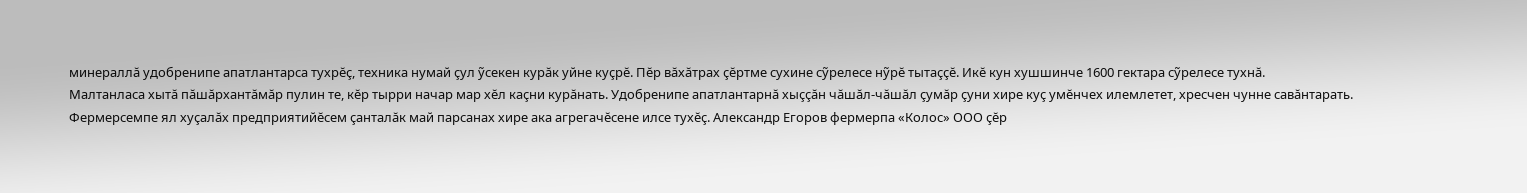минераллă удобренипе апатлантарса тухрĕç, техника нумай çул ỹсекен курăк уйне куçрĕ. Пĕр вăхăтрах çĕртме сухине сỹрелесе нỹрĕ тытаççĕ. Икĕ кун хушшинче 1600 гектара сỹрелесе тухнă.
Малтанласа хытă пăшăрхантăмăр пулин те, кĕр тырри начар мар хĕл каçни курăнать. Удобренипе апатлантарнă хыççăн чăшăл-чăшăл çумăр çуни хире куç умĕнчех илемлетет, хресчен чунне савăнтарать.
Фермерсемпе ял хуçалăх предприятийĕсем çанталăк май парсанах хире ака агрегачĕсене илсе тухĕç. Александр Егоров фермерпа «Колос» ООО çĕр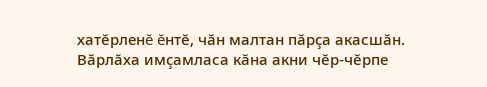хатĕрленĕ ĕнтĕ, чăн малтан пăрçа акасшăн. Вăрлăха имçамласа кăна акни чĕр-чĕрпе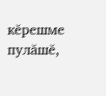кĕрешме пулăшĕ,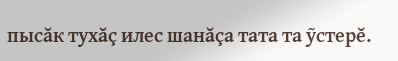пысăк тухăç илес шанăçа тата та ỹстерĕ.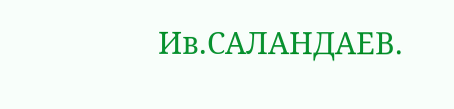Ив.САЛАНДАЕВ.